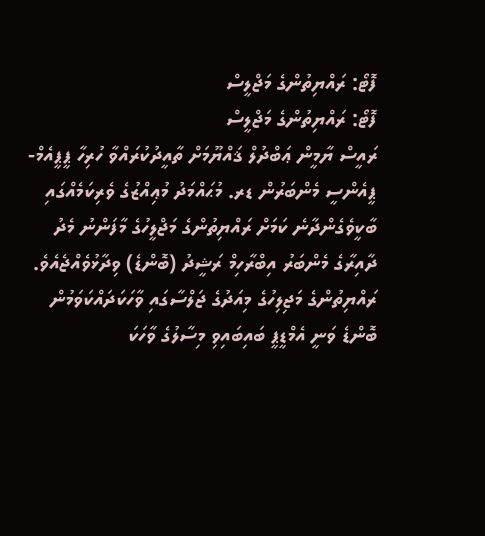ފޮޓޯ: ރައްޔިތުންގެ މަޖްލީސް
ފޮޓޯ: ރައްޔިތުންގެ މަޖްލީސް
ރައީސް ޔާމީން ޢަބްދުލް ޤައްޔޫމަށް ތާއީދުކުރައްވާ ހުރިހާ ޕީޕީއެމް-ޕީއެންސީ މެންބަރުން ޑރ. މުޙައްމަދު މުޢިއްޒުގެ ވެރިކަމެއްގައި ބާކީވެގެންދާނެ ކަމަށް ރައްޔިތުންގެ މަޖްލީހުގެ މާފަންނު މެދު ދާއިރާގެ މެންބަރު އިބްރާހިމް ރަޝީދު (ބޮންޑެ) ވިދާޅުވެއްޖެއެވެ.
ރައްޔިތުންގެ މަޖިލިހުގެ މިއަދުގެ ޖަލްސާގައި ވާހަކަދައްކަވަމުން ބޮންޑެ ވަނީ އެމްޑީޕީ ބައިބައިވި މިސާލުގެ ވާހަކަ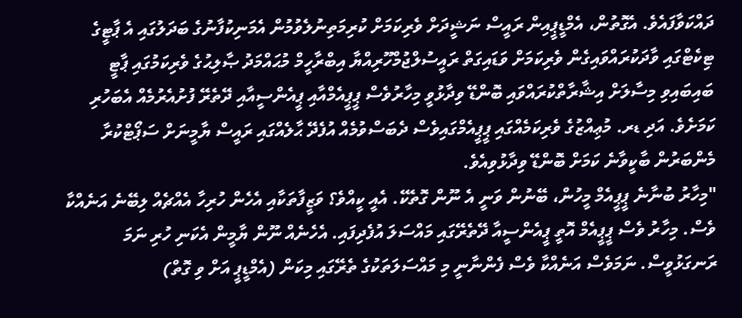ދައްކަވާފައެވެ. އެގޮތުން، އެމްޑީޕީއިން ރައީސް ނަޝީދަށް ވެރިކަމަށް ކުރިމަތިނުލެވުމުން އެމަނިކުފާނުގެ ބަދަލުގައި އެ ޕާޓީގެ ޓިކެޓްގައި ވާދަކުރައްވައިގެން ވެރިކަމަށް ވަޑައިގަތް ރައީސުލްޖުމްހޫރިއްޔާ އިބްރާހީމް މުޙައްމަދު ޞާލިޙުގެ ވެރިކަމުގައި ޕާޓީ ބައިބައިވި މިސާލަށް އިޝާރާތްކުރައްވައި ބޮންޑޭ ވިދާޅުވީ މިހާރުވެސް ޕީޕީއެމްއާއި ޕީއެންސީއާއި ދޭތެރޭ ފުށުއެރުމެއް އެބަހުރި ކަމަށެވެ. އަދި ޑރ. މުޢިއްޒުގެ ވެރިކަމެއްގައި ޕީޕީއެމްގައިވެސް ދެބަސްވުމެއް އުފެދޭ ޙާލެއްގައި ރައީސް ޔާމީނަށް ސަޕޯޓްކުރާ މެންބަރުން ބާކީވާނެ ކަމަށް ބޮންޑޭ ވިދާޅުވިއެވެ.
"މިހާރު ބުނާނެ ޕީޕީއެމް މީހުން، ބޭނުން ވަނީ އެ ނޫން ގޮތެކޭ. އެއީ ކީއްވެ؟ ވަޒީފާތަކާއި އެހެން ހުރިހާ އެއްޗެއް ލިބޭނެ އަނެއްކާ ވެސް. މިހާރު ވެސް ޕީޕީއެމް އޮތީ ޕީއެންސީއާ ދޭތެރޭގައި މައްސަލަ އުފެދިފައި. އެހެނެއް ނޫން ޔާމީން އެކަނި ހުރި ނަމަ ރަނގަޅުވީސް. ނަމަވެސް އަނެއްކާ ވެސް ފެންނާނީ މި މައްސަލަތަކުގެ ތެރޭގައި މިކަން (އެމްޑީޕީ އަށް ވި ގޮތް)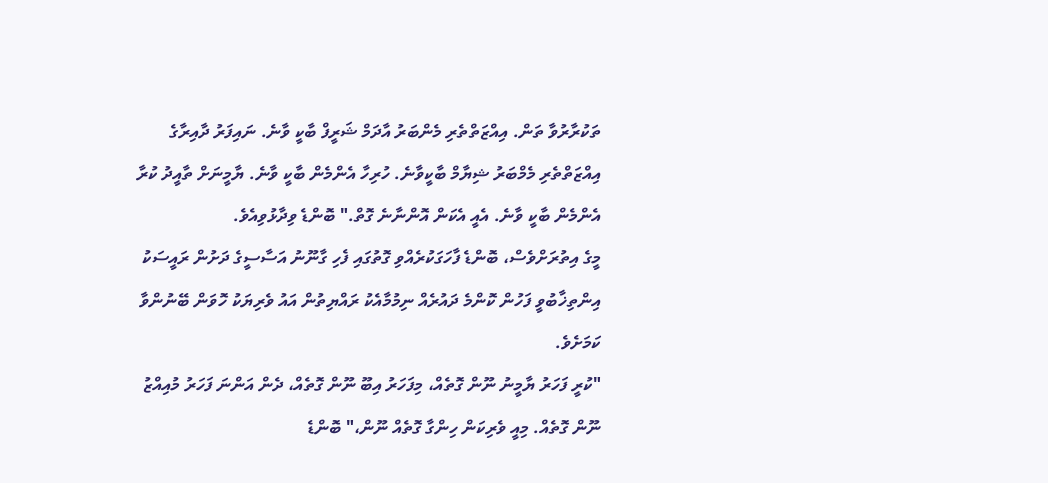ތަކުރާރުވާ ތަން. އިއްޒަތްތެރި މެންބަރު އާދަމް ޝަރީފް ބާކީ ވާނެ. ނައިފަރު ދާއިރާގެ އިއްޒަތްތެރި މެމްބަރު ޝިޔާމް ބާކީވާނެ. ހުރިހާ އެންމެން ބާކީ ވާނެ. ޔާމީނަށް ތާއީދު ކުރާ އެންމެން ބާކީ ވާނެ. އެއީ އެކަން އޮންނާނެ ގޮތް." ބޮންޑެ ވިދާޅުވިއެވެ.
މީގެ އިތުރަށްވެސް، ބޮންޑެ ފާހަގަކުރެއްވި ގޮތުގައި ފެހި ގާނޫނު އަސާސީގެ ދަށުން ރައީސަކު އިންތިޚާބުވީ ފަހުން ކޮންމެ ދައުރެއް ނިމުމާއެކު ރައްޔިތުން އައު ވެރިޔަކު ހޮވަން ބޭނުންވާ ކަމަށެވެ.
"ކުރީ ފަހަރު ޔާމީނު ނޫން ގޮތެއް، މިފަހަރު އިބޫ ނޫން ގޮތެއް، ދެން އަންނަ ފަހަރު މުއިއްޒު ނޫން ގޮތެއް. މިއީ ވެރިކަން ހިންގާ ގޮތެއް ނޫން،" ބޮންޑެ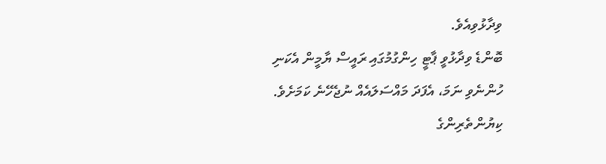ވިދާޅުވިއެވެ.
ބޮންޑެ ވިދާޅުވީ ޕާޓީ ހިންގުމުގައި ރައީސް ޔާމީން އެކަނި ހުންނެވި ނަމަ، އެފަދަ މައްސަލައެއް ނުޖެހޭނެ ކަމަށެވެ.
ކިޔުންތެރިންގެ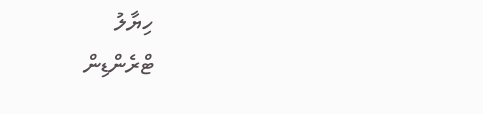ހިޔާލު
ޓްރެންޑިން